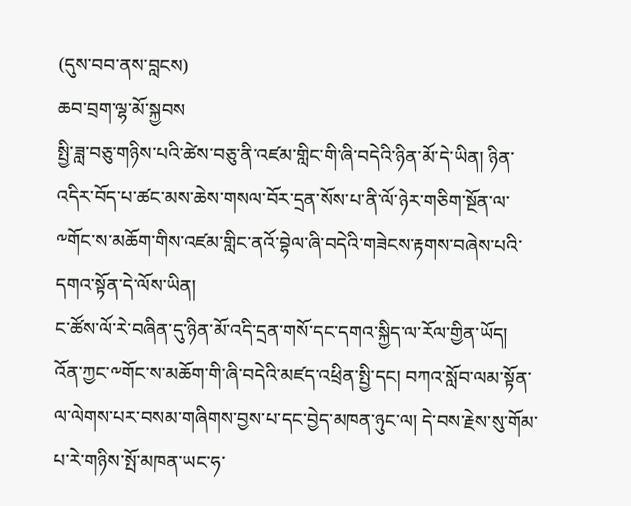(དུས་བབ་ནས་བླངས)
ཆབ་བྲག་ལྷ་མོ་སྐྱབས
སྤྱི་ཟླ་བཅུ་གཉིས་པའི་ཚེས་བཅུ་ནི་འཛམ་གླིང་གི་ཞི་བདེའི་ཉིན་མོ་དེ་ཡིན། ཉིན་འདིར་བོད་པ་ཚང་མས་ཆེས་གསལ་བོར་དྲན་སོས་པ་ནི་ལོ་ཉེར་གཅིག་སྔོན་ལ་༸གོང་ས་མཆོག་གིས་འཛམ་གླིང་ནའོ་བྷེལ་ཞི་བདེའི་གཟེངས་རྟགས་བཞེས་པའི་དགའ་སྟོན་དེ་ལོས་ཡིན།
ང་ཚོས་ལོ་རེ་བཞིན་དུ་ཉིན་མོ་འདི་དྲན་གསོ་དང་དགའ་སྐྱིད་ལ་རོལ་གྱིན་ཡོད། འོན་ཀྱང་༸གོང་ས་མཆོག་གི་ཞི་བདེའི་མཛད་འཕྲིན་སྤྱི་དང། བཀའ་སློབ་ལམ་སྟོན་ལ་ལེགས་པར་བསམ་གཞིགས་བྱས་པ་དང་བྱེད་མཁན་ཉུང་ལ། དེ་བས་རྗེས་སུ་གོམ་པ་རེ་གཉིས་སྤོ་མཁན་ཡང་ཧ་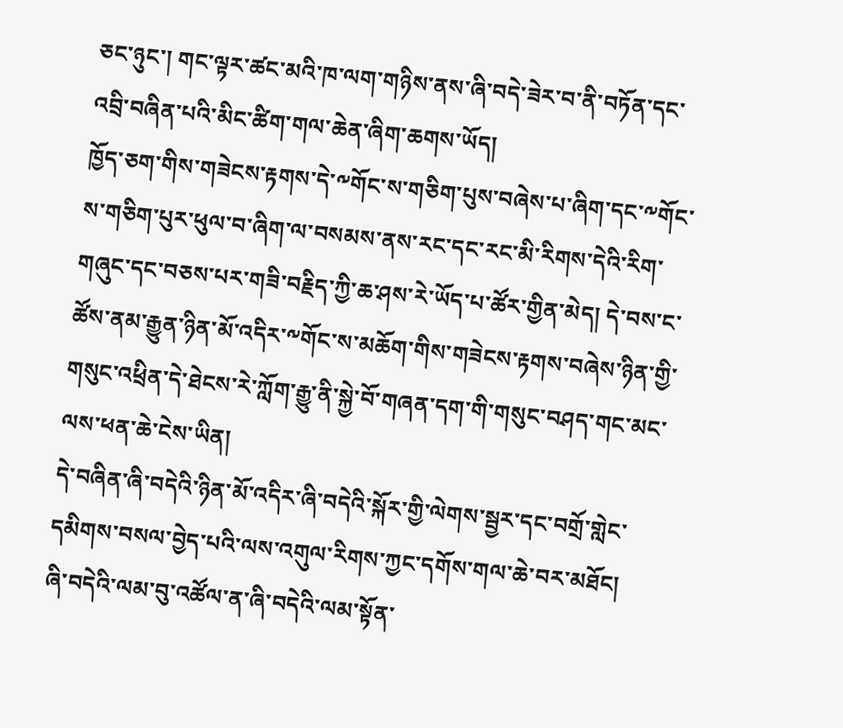ཅང་ཉུང་། གང་ལྟར་ཚང་མའི་ཁ་ལག་གཉིས་ནས་ཞི་བདེ་ཟེར་བ་ནི་བཏོན་དང་འབྲི་བཞིན་པའི་མིང་ཚིག་གལ་ཆེན་ཞིག་ཆགས་ཡོད།
ཁྱོད་ཅག་གིས་གཟེངས་རྟགས་དེ་༸གོང་ས་གཅིག་པུས་བཞེས་པ་ཞིག་དང་༸གོང་ས་གཅིག་པུར་ཕུལ་བ་ཞིག་ལ་བསམས་ནས་རང་དང་རང་མི་རིགས་དེའི་རིག་གཞུང་དང་བཅས་པར་གཟི་བརྗིད་ཀྱི་ཆ་ཤས་རེ་ཡོད་པ་ཚོར་གྱིན་མེད། དེ་བས་ང་ཚོས་ནམ་རྒྱུན་ཉིན་མོ་འདིར་༸གོང་ས་མཆོག་གིས་གཟེངས་རྟགས་བཞེས་ཉིན་གྱི་གསུང་འཕྲིན་དེ་ཐེངས་རེ་ཀློག་རྒྱུ་ནི་སྐྱེ་བོ་གཞན་དག་གི་གསུང་བཤད་གང་མང་ལས་ཕན་ཆེ་ངེས་ཡིན།
དེ་བཞིན་ཞི་བདེའི་ཉིན་མོ་འདིར་ཞི་བདེའི་སྐོར་གྱི་ལེགས་སྦྱར་དང་བགྲོ་གླེང་དམིགས་བསལ་བྱེད་པའི་ལས་འགུལ་རིགས་ཀྱང་དགོས་གལ་ཆེ་བར་མཐོང།
ཞི་བདེའི་ལམ་བུ་འཚོལ་ན་ཞི་བདེའི་ལམ་སྟོན་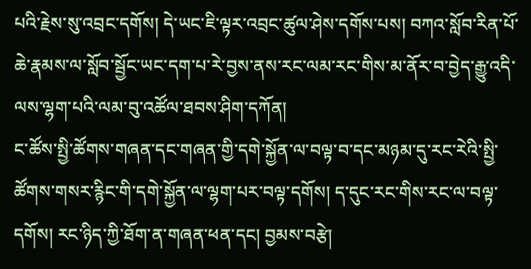པའི་རྗེས་སུ་འབྲང་དགོས། དེ་ཡང་ཇི་ལྟར་འབྲང་ཚུལ་ཤེས་དགོས་པས། བཀའ་སློབ་རིན་པོ་ཆེ་རྣམས་ལ་སློབ་སྦྱོང་ཡང་དག་པ་རེ་བྱས་ནས་རང་ལམ་རང་གིས་མ་ནོར་བ་བྱེད་རྒྱུ་འདི་ལས་ལྷག་པའི་ལམ་བུ་འཚོལ་ཐབས་ཤིག་དཀོན།
ང་ཚོས་སྤྱི་ཚོགས་གཞན་དང་གཞན་གྱི་དགེ་སྐྱོན་ལ་བལྟ་བ་དང་མཉམ་དུ་རང་རེའི་སྤྱི་ཚོགས་གསར་རྙིང་གི་དགེ་སྐྱོན་ལ་ལྷག་པར་བལྟ་དགོས། ད་དུང་རང་གིས་རང་ལ་བལྟ་དགོས། རང་ཉིད་ཀྱི་ཐོག་ན་གཞན་ཕན་དང། བྱམས་བརྩེ།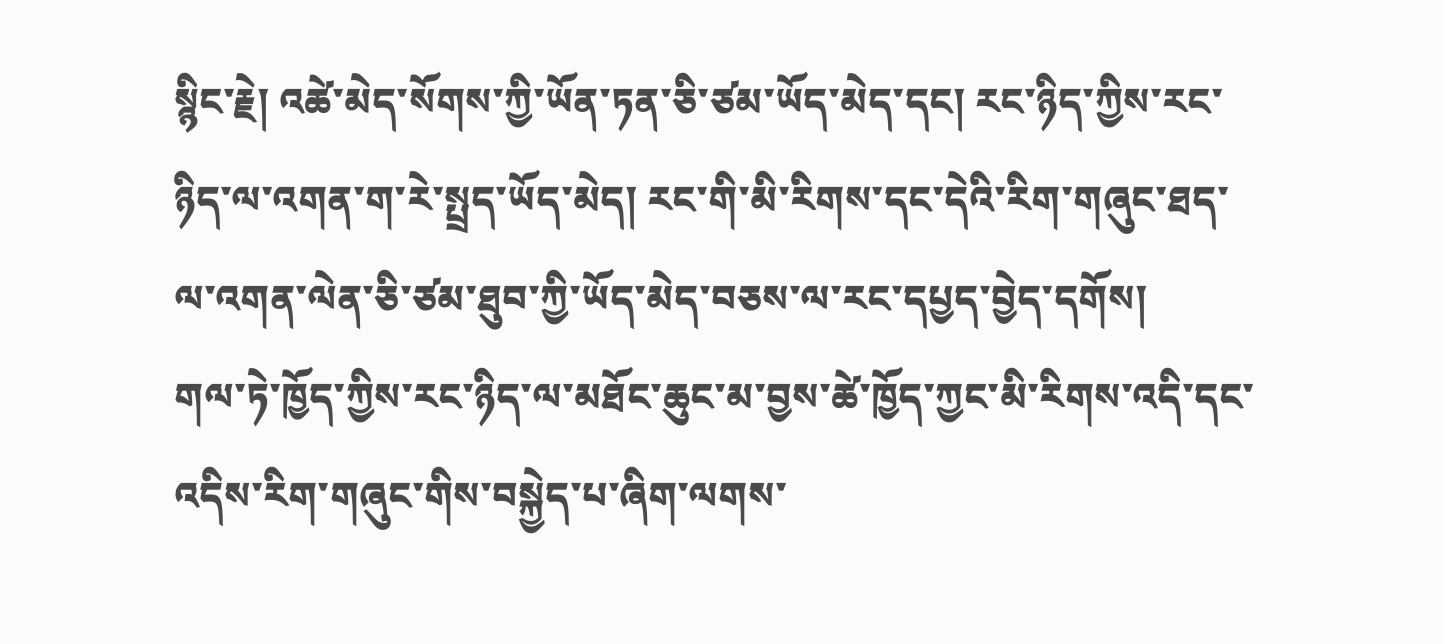སྙིང་རྗེ། འཚེ་མེད་སོགས་ཀྱི་ཡོན་ཏན་ཅི་ཙམ་ཡོད་མེད་དང། རང་ཉིད་ཀྱིས་རང་ཉིད་ལ་འགན་ག་རེ་སྤྲད་ཡོད་མེད། རང་གི་མི་རིགས་དང་དེའི་རིག་གཞུང་ཐད་ལ་འགན་ལེན་ཅི་ཙམ་ཐུབ་ཀྱི་ཡོད་མེད་བཅས་ལ་རང་དཔྱད་བྱེད་དགོས།
གལ་ཏེ་ཁྱོད་ཀྱིས་རང་ཉིད་ལ་མཐོང་ཆུང་མ་བྱས་ཚེ་ཁྱོད་ཀྱང་མི་རིགས་འདི་དང་འདིས་རིག་གཞུང་གིས་བསྐྱེད་པ་ཞིག་ལགས་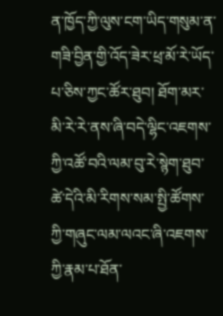ན་ཁྱོད་ཀྱི་ལུས་ངག་ཡིད་གསུམ་ན་གཟི་བྱིན་གྱི་འོད་ཟེར་ཕྲ་མོ་རེ་ཡོད་པ་ཅིས་ཀྱང་ཚོར་ཐུབ། ཐོག་མར་མི་རེ་རེ་ནས་ཞི་བདེ་ལྷིང་འཇགས་ཀྱི་འཚོ་བའི་ལམ་བུ་རེ་སྙེག་ཐུབ་ཚེ་དེའི་མི་རིགས་སམ་སྤྱི་ཚོགས་ཀྱི་གཞུང་ལམ་ལའང་ཞི་འཇགས་ཀྱི་རྣམ་པ་ཐོན་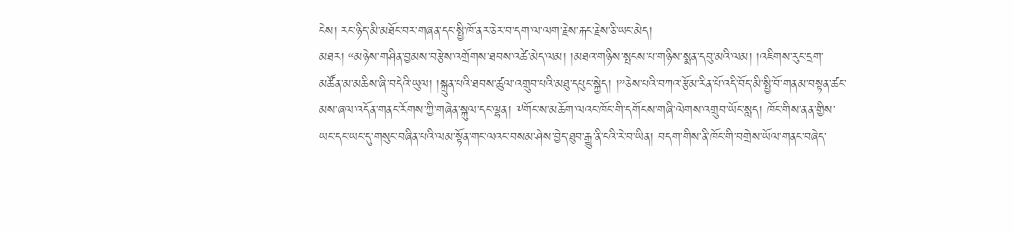ངེས། རང་ཉིད་མི་མཐོང་བར་གཞན་དང་སྤྱི་ཁོ་ནར་ཅེར་བ་དག་ལ་ལག་རྗེས་རྐང་རྗེས་ཅི་ཡང་མེད།
མཐར། “མཉེས་གཤིན་བྱམས་བརྩེས་འགྲོགས་ཐབས་འཚེ་མེད་ལམ། །མཐའ་གཉིས་སྤངས་པ་གཉིས་སྨན་དབུ་མའི་ལམ། །འཇིགས་རུང་དྲག་མཚོན་མ་མཆིས་ཞི་བདེའི་ཡུལ། །སྐྲུན་པའི་ཐབས་ཚུལ་འགྲུབ་པའི་མཐུ་དཔུང་སྐྱེད། །”ཅེས་པའི་བཀའ་རྩོམ་རིན་པོ་འདི་བོད་མི་སྤྱི་བོ་གནམ་བསྟན་ཚང་མས་ཞལ་འདོན་གནང་རོགས་ཀྱི་གཞེན་སྐུལ་དང་ལྷན། ༸གོང་ས་མཆོག་ལའང་ཁོང་གི་དགོངས་གཞི་ལེགས་འགྲུབ་ཡོང་སླད། ཁོང་གིས་ནན་གྱིས་ཡང་དང་ཡང་དུ་གསུང་བཞིན་པའི་ལམ་སྟོན་གང་ལའང་བསམ་ཤེས་བྱེད་ཐུབ་རྒྱུ་ནི་ངའི་རེ་བ་ཡིན། བདག་གིས་ནི་ཁོང་གི་བགྲེས་ཡོལ་གནང་བཞེད་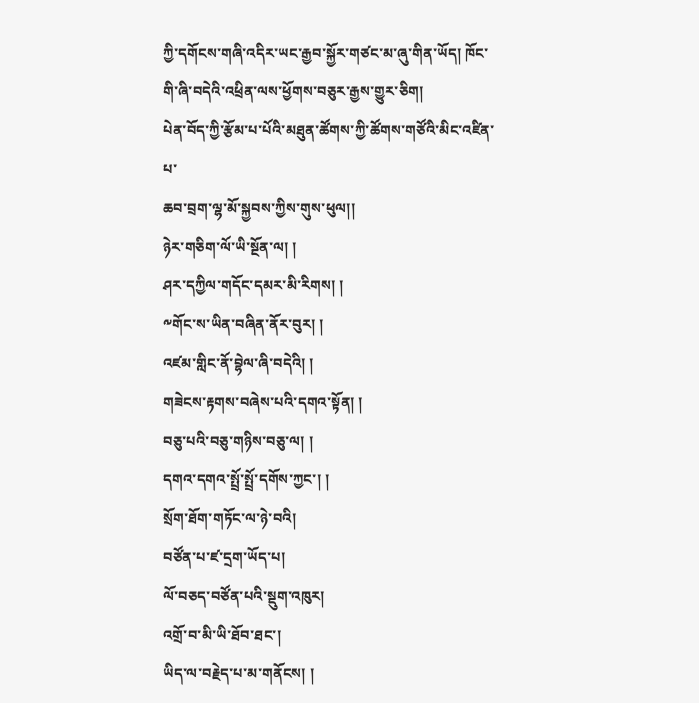ཀྱི་དགོངས་གཞི་འདིར་ཡང་རྒྱབ་སྐྱོར་གཙང་མ་ཞུ་གིན་ཡོད། ཁོང་གི་ཞི་བདེའི་འཕྲིན་ལས་ཕྱོགས་བཅུར་རྒྱས་གྱུར་ཅིག།
པེན་བོད་ཀྱི་རྩོམ་པ་པོའི་མཐུན་ཚོགས་ཀྱི་ཚོགས་གཙོའི་མིང་འཛིན་པ་
ཆབ་བྲག་ལྷ་མོ་སྐྱབས་ཀྱིས་གུས་ཕུལ།།
ཉེར་གཅིག་ལོ་ཡི་སྔོན་ལ། །
ཤར་དཀྱིལ་གདོང་དམར་མི་རིགས། །
༸གོང་ས་ཡིན་བཞིན་ནོར་བུར། །
འཛམ་གླིང་ནོ་བྷེལ་ཞི་བདེའི། །
གཟེངས་རྟགས་བཞེས་པའི་དགའ་སྟོན། །
བཅུ་པའི་བཅུ་གཉིས་བཅུ་ལ། །
དགའ་དགའ་སྤྲོ་སྤྲོ་དགོས་ཀྱང་། །
སྲོག་ཐོག་གཏོང་ལ་ཉེ་བའི།
བཙོན་པ་ཛ་དྲག་ཡོད་པ།
ལོ་བཅད་བཙོན་པའི་སྡུག་འཁུར།
འགྲོ་བ་མི་ཡི་ཐོབ་ཐང་།
ཡིད་ལ་བརྗེད་པ་མ་གནོངས། །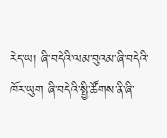རེད་ཡ། ཞི་བདེའི་ལམ་བུའམ་ཞི་བདེའི་ཁོར་ཡུག ཞི་བདེའི་སྤྱི་ཚོགས་ནི་ཞི་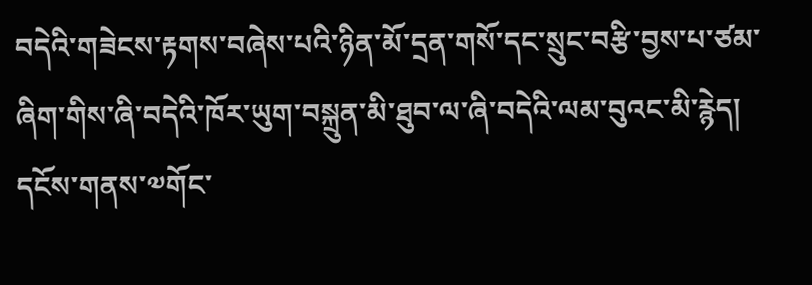བདེའི་གཟེངས་རྟགས་བཞེས་པའི་ཉིན་མོ་དྲན་གསོ་དང་སྲུང་བརྩི་བྱས་པ་ཙམ་ཞིག་གིས་ཞི་བདེའི་ཁོར་ཡུག་བསྐྲུན་མི་ཐུབ་ལ་ཞི་བདེའི་ལམ་བུའང་མི་རྙེད། དངོས་གནས་༧གོང་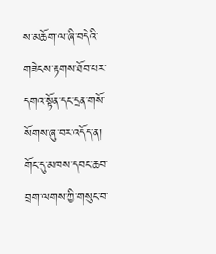ས་མཆོག་ལ་ཞི་བདེའི་གཟེངས་རྟགས་ཐོབ་པར་དགའ་སྟོན་དང་དྲན་གསོ་སོགས་ཞུ་བར་འདོད་ན། གོང་དུ་མཁས་དབང་ཆབ་བྲག་ལགས་ཀྱི་གསུང་བ་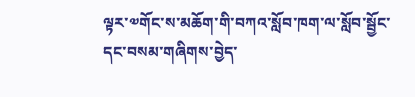ལྟར་༧གོང་ས་མཆོག་གི་བཀའ་སློབ་ཁག་ལ་སློབ་སྦྱོང་དང་བསམ་གཞིགས་བྱེད་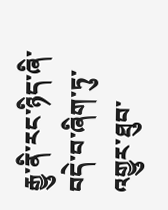རྒྱུ་ནི་རང་ཉིད་ཞི་བདེ་བ་ཞིག་ཏུ་འགྱུར་ཐུབ་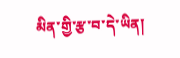མིན་གྱི་རྩ་བ་དེ་ཡིན།